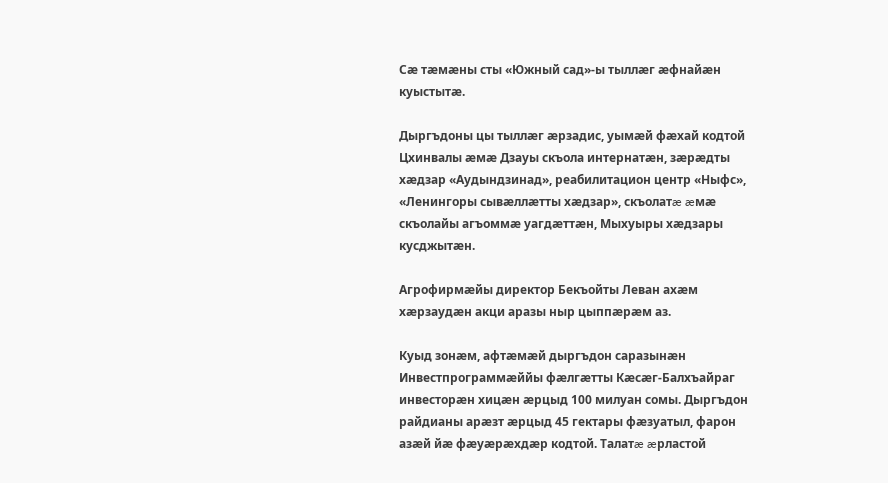Сæ тæмæны сты «Южный сад»-ы тыллæг æфнайæн куыстытæ.

Дыргъдоны цы тыллæг æрзадис, уымæй фæхай кодтой Цхинвалы æмæ Дзауы скъола интернатæн, зæрæдты хæдзар «Аудындзинад», реабилитацион центр «Ныфс», «Ленингоры сывæллæтты хæдзар», скъолатæ æмæ скъолайы агъоммæ уагдæттæн, Мыхуыры хæдзары кусджытæн.

Агрофирмæйы директор Бекъойты Леван ахæм хæрзаудæн акци аразы ныр цыппæрæм аз.

Куыд зонæм, афтæмæй дыргъдон саразынæн Инвестпрограммæййы фæлгæтты Кæсæг-Балхъайраг инвесторæн хицæн æрцыд 100 милуан сомы. Дыргъдон райдианы арæзт æрцыд 45 гектары фæзуатыл, фарон азæй йæ фæуæрæхдæр кодтой. Талатæ æрластой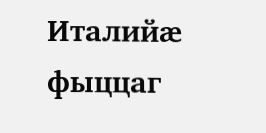Италийæ фыццаг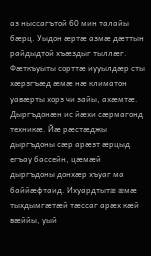аз ныссагътой 60 мин талайы бæрц. Уыдон æртæ азмæ дæттын райдыдтой хъæздыг тыллæг. Фæткъуыты сорттæ иууылдæр сты хæрзгъæд æмæ нæ климатон уавæрты хорз чи зайы, ахæмтæ. Дыргъдонæн ис йæхи сæрмагонд техникæ. Йæ рæстæджы дыргъдоны сæр арæзт æрцыд егъау бассейн, цæмæй дыргъдоны донхæр хъуаг ма баййæфтаид. Ихуардтытæ æмæ тыхдымгæтæй тæссаг арæх кæй вæййы, уый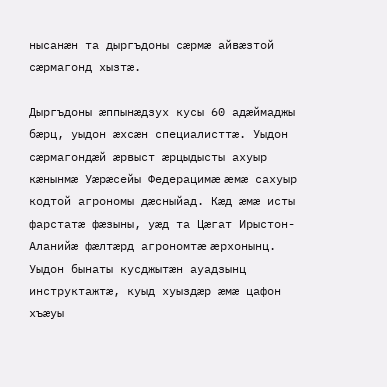нысанæн та дыргъдоны сæрмæ айвæзтой сæрмагонд хызтæ.

Дыргъдоны æппынæдзух кусы 60 адæймаджы бæрц, уыдон æхсæн специалисттæ. Уыдон сæрмагондæй æрвыст æрцыдысты ахуыр кæнынмæ Уæрæсейы Федерацимæ æмæ сахуыр кодтой агрономы дæсныйад. Кæд æмæ исты фарстатæ фæзыны, уæд та Цæгат Ирыстон-Аланийæ фæлтæрд агрономтæ æрхонынц. Уыдон бынаты кусджытæн ауадзынц инструктажтæ, куыд хуыздæр æмæ цафон хъæуы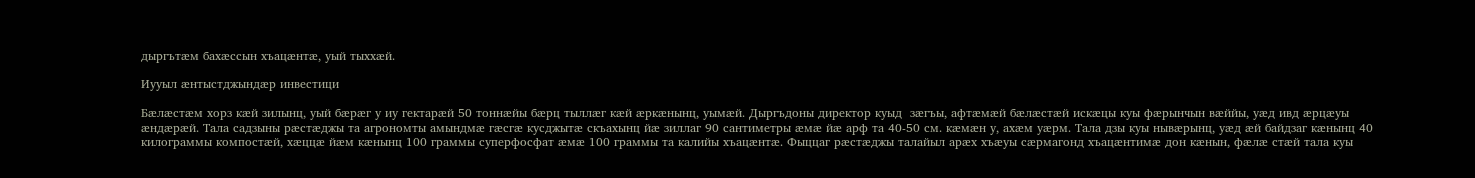дыргътæм бахæссын хъацæнтæ, уый тыххæй.

Иууыл æнтыстджындæр инвестици

Бæлæстæм хорз кæй зилынц, уый бæрæг у иу гектарæй 50 тоннæйы бæрц тыллæг кæй æркæнынц, уымæй. Дыргъдоны директор куыд  зæгъы, афтæмæй бæлæстæй искæцы куы фæрынчын вæййы, уæд ивд æрцæуы æндæрæй. Тала садзыны рæстæджы та агрономты амындмæ гæсгæ кусджытæ скъахынц йæ зиллаг 90 сантиметры æмæ йæ арф та 40-50 см. кæмæн у, ахæм уæрм. Тала дзы куы нывæрынц, уæд æй байдзаг кæнынц 40 килограммы компостæй, хæццæ йæм кæнынц 100 граммы суперфосфат æмæ 100 граммы та калийы хъацæнтæ. Фыццаг рæстæджы талайыл арæх хъæуы сæрмагонд хъацæнтимæ дон кæнын, фæлæ стæй тала куы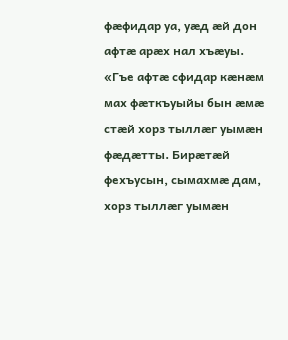фæфидар уа, уæд æй дон афтæ арæх нал хъæуы. «Гъе афтæ сфидар кæнæм мах фæткъуыйы бын æмæ стæй хорз тыллæг уымæн фæдæтты. Бирæтæй фехъусын, сымахмæ дам, хорз тыллæг уымæн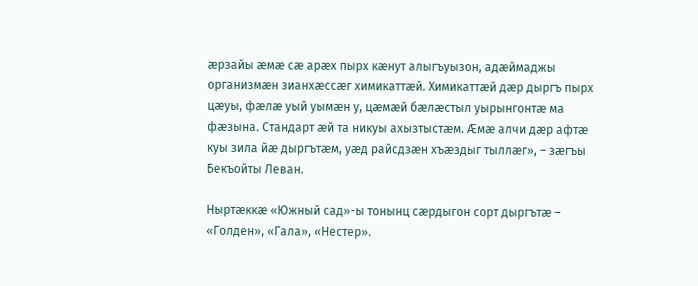æрзайы æмæ сæ арæх пырх кæнут алыгъуызон, адæймаджы организмæн зианхæссæг химикаттæй. Химикаттæй дæр дыргъ пырх цæуы, фæлæ уый уымæн у, цæмæй бæлæстыл уырынгонтæ ма фæзына. Стандарт æй та никуы ахызтыстæм. Æмæ алчи дæр афтæ куы зила йæ дыргътæм, уæд райсдзæн хъæздыг тыллæг», – зæгъы Бекъойты Леван.

Ныртæккæ «Южный сад»-ы тонынц сæрдыгон сорт дыргътæ – «Голден», «Гала», «Нестер».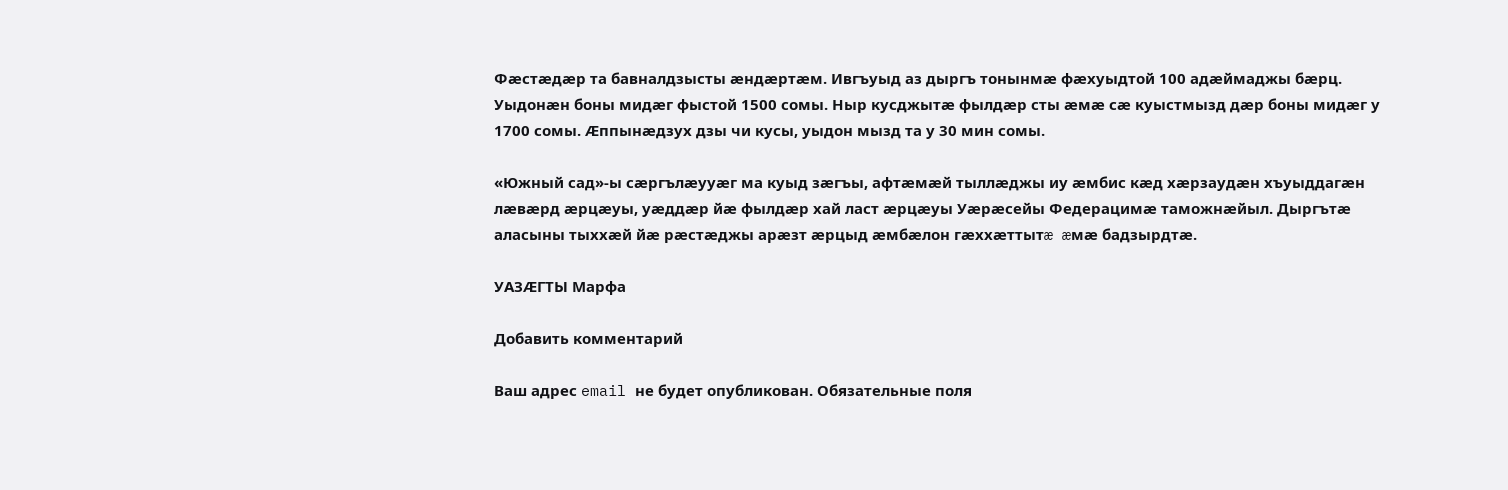Фæстæдæр та бавналдзысты æндæртæм. Ивгъуыд аз дыргъ тонынмæ фæхуыдтой 100 адæймаджы бæрц. Уыдонæн боны мидæг фыстой 1500 сомы. Ныр кусджытæ фылдæр сты æмæ сæ куыстмызд дæр боны мидæг у 1700 сомы. Æппынæдзух дзы чи кусы, уыдон мызд та у 30 мин сомы.

«Южный сад»-ы сæргълæууæг ма куыд зæгъы, афтæмæй тыллæджы иу æмбис кæд хæрзаудæн хъуыддагæн лæвæрд æрцæуы, уæддæр йæ фылдæр хай ласт æрцæуы Уæрæсейы Федерацимæ таможнæйыл. Дыргътæ аласыны тыххæй йæ рæстæджы арæзт æрцыд æмбæлон гæххæттытæ æмæ бадзырдтæ.

УАЗÆГТЫ Марфа

Добавить комментарий

Ваш адрес email не будет опубликован. Обязательные поля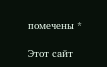помечены *

Этот сайт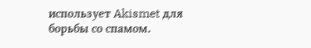использует Akismet для борьбы со спамом.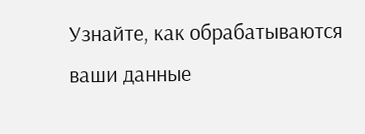Узнайте, как обрабатываются ваши данные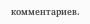комментариев.